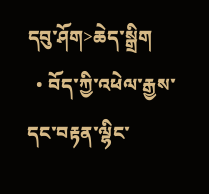དབུ་ཤོག>ཆེད་སྒྲིག
  • བོད་ཀྱི་འཕེལ་རྒྱས་དང་བརྟན་ལྷིང་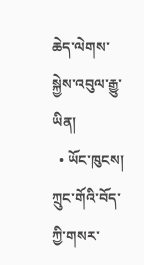ཆེད་ལེགས་སྐྱེས་འབུལ་རྒྱུ་ཡིན།
  • ཡོང་ཁུངས།  ཀྲུང་གོའི་བོད་ཀྱི་གསར་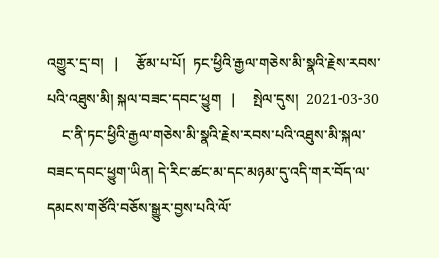འགྱུར་དྲ་བ།   |     རྩོམ་པ་པོ།  ཏང་ཕྱིའི་རྒྱལ་གཅེས་མི་སྣའི་རྗེས་རབས་པའི་འཐུས་མི། སྐལ་བཟང་དབང་ཕྱུག   |     སྤེལ་དུས།  2021-03-30
    ང་ནི་ཏང་ཕྱིའི་རྒྱལ་གཅེས་མི་སྣའི་རྗེས་རབས་པའི་འཐུས་མི་སྐལ་བཟང་དབང་ཕྱུག་ཡིན། དེ་རིང་ཚང་མ་དང་མཉམ་དུ་འདི་གར་བོད་ལ་དམངས་གཙོའི་བཅོས་སྒྱུར་བྱས་པའི་ལོ་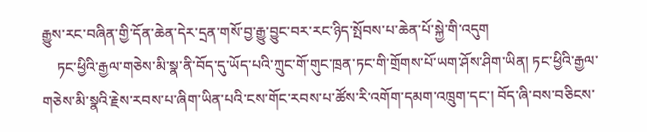རྒྱུས་རང་བཞིན་གྱི་དོན་ཆེན་དེར་དྲན་གསོ་བྱ་རྒྱུ་བྱུང་བར་རང་ཉིད་སྤོབས་པ་ཆེན་པོ་སྐྱེ་གི་འདུག
    ཏང་ཕྱིའི་རྒྱལ་གཅེས་མི་སྣ་ནི་བོད་དུ་ཡོད་པའི་ཀྲུང་གོ་གུང་ཁྲན་ཏང་གི་གྲོགས་པོ་ཡག་ཤོས་ཤིག་ཡིན། ཏང་ཕྱིའི་རྒྱལ་གཅེས་མི་སྣའི་རྗེས་རབས་པ་ཞིག་ཡིན་པའི་ངས་གོང་རབས་པ་ཚོས་རི་འགོག་དམག་འཁྲུག་དང་། བོད་ཞི་བས་བཅིངས་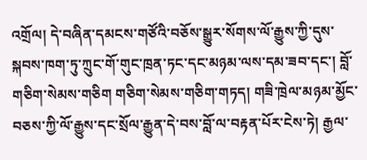འགྲོལ། དེ་བཞིན་དམངས་གཙོའི་བཅོས་སྒྱུར་སོགས་ལོ་རྒྱུས་ཀྱི་དུས་སྐབས་ཁག་ཏུ་ཀྲུང་གོ་གུང་ཁྲན་ཏང་དང་མཉམ་ལས་དམ་ཟབ་དང་། བློ་གཅིག་སེམས་གཅིག གཅིག་སེམས་གཅིག་གཏད། གཟི་ཁྲེལ་མཉམ་མྱོང་བཅས་ཀྱི་ལོ་རྒྱུས་དང་སྲོལ་རྒྱུན་དེ་བས་བློ་ལ་བརྟན་པོར་ངེས་ཏེ། རྒྱལ་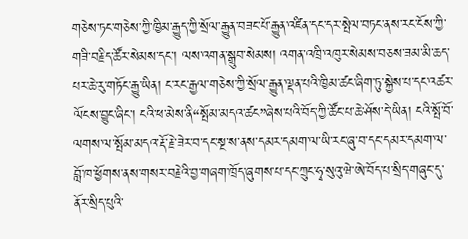གཅེས་ཏང་གཅེས་ཀྱི་ཁྱིམ་རྒྱུད་ཀྱི་སྲོལ་རྒྱུན་བཟང་པོ་རྒྱུན་འཛིན་དང་དར་སྤེལ་བཏང་ནས་རང་ངོས་ཀྱི་གཟི་བརྗིད་ཚོར་སེམས་དང་། ལས་འགན་སྒྲུབ་སེམས། འགན་འཁྲི་འཁུར་སེམས་བཅས་ཟམ་མི་ཆད་པར་ཆེ་རུ་གཏོང་རྒྱུ་ཡིན། ང་རང་རྒྱལ་གཅེས་ཀྱི་སྲོལ་རྒྱུན་ལྡན་པའི་ཁྱིམ་ཚང་ཞིག་ཏུ་སྐྱེས་པ་དང་འཚར་ལོངས་བྱུང་ཞིང་། ངའི་ཕ་མེས་ནི“སྤོམ་མདའ་ཚང”ཞེས་པའི་བོད་ཀྱི་ཚོང་པ་ཆེ་ཤོས་དེ་ཡིན། ངའི་སྤོ་བོ་ལགས་ལ་སྤོམ་མདའ་རྡོ་རྗེ་ཟེར་བ་དང་སྔ་ས་ནས་དམར་དམག་ལ་ཡི་རང་ཞུ་བ་དང་དམར་དམག་ལ་བློ་ཁ་ཕྱོགས་ནས་གསར་བརྗེའི་བྱ་གཞག་ཁྲོད་ཞུགས་པ་དང་ཀྲུང་ཧྭ་སུའུ་ཝེ་ཨེ་བོད་པ་སྲིད་གཞུང་དུ་ནོར་སྲིད་པུའི་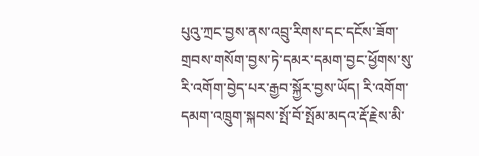པུའུ་ཀྲང་བྱས་ནས་འབྲུ་རིགས་དང་དངོས་ཟོག་གྲབས་གསོག་བྱས་ཏེ་དམར་དམག་བྱང་ཕྱོགས་སུ་རི་འགོག་བྱེད་པར་རྒྱབ་སྐྱོར་བྱས་ཡོད། རི་འགོག་དམག་འཁྲུག་སྐབས་སྤོ་བོ་སྤོམ་མདའ་རྡོ་རྗེས་མི་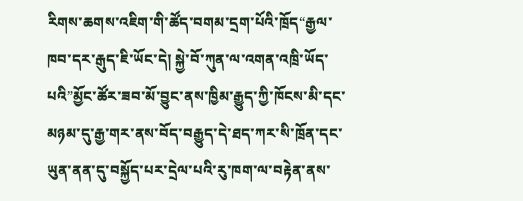རིགས་ཆགས་འཇིག་གི་ཚོད་བགམ་དྲག་པོའི་ཁྲོད“རྒྱལ་ཁབ་དར་རྒུད་ཇི་ཡོང་དེ། སྐྱེ་བོ་ཀུན་ལ་འགན་འཁྲི་ཡོད་པའི”མྱོང་ཚོར་ཟབ་མོ་བྱུང་ནས་ཁྱིམ་རྒྱུད་ཀྱི་ཁོངས་མི་དང་མཉམ་དུ་རྒྱ་གར་ནས་བོད་བརྒྱུད་དེ་ཐད་ཀར་སི་ཁྲོན་དང་ཡུན་ནན་དུ་བསྐྱོད་པར་དྲེལ་པའི་རུ་ཁག་ལ་བརྟེན་ནས་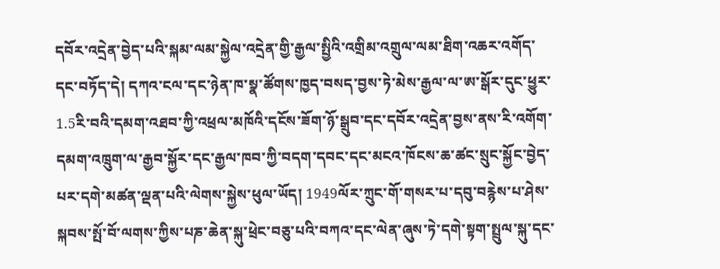དབོར་འདྲེན་བྱེད་པའི་སྐམ་ལམ་སྐྱེལ་འདྲེན་གྱི་རྒྱལ་སྤྱིའི་འགྲིམ་འགྲུལ་ལམ་ཐིག་འཆར་འགོད་དང་བཏོད་དེ། དཀའ་ངལ་དང་ཉེན་ཁ་སྣ་ཚོགས་ཁྱད་བསད་བྱས་ཏེ་མེས་རྒྱལ་ལ་ཨ་སྒོར་དུང་ཕྱུར་1.5རི་བའི་དམག་འཐབ་ཀྱི་འཕྲལ་མཁོའི་དངོས་ཟོག་ཉོ་སྒྲུབ་དང་དབོར་འདྲེན་བྱས་ནས་རི་འགོག་དམག་འཁྲུག་ལ་རྒྱབ་སྐྱོར་དང་རྒྱལ་ཁབ་ཀྱི་བདག་དབང་དང་མངའ་ཁོངས་ཆ་ཚང་སྲུང་སྐྱོང་བྱེད་པར་དགེ་མཚན་ལྡན་པའི་ལེགས་སྐྱེས་ཕུལ་ཡོད། 1949ལོར་ཀྲུང་གོ་གསར་པ་དབུ་བརྙེས་པ་ཤེས་སྐབས་སྤོ་བོ་ལགས་ཀྱིས་པཎ་ཆེན་སྐུ་ཕྲེང་བཅུ་པའི་བཀའ་དང་ལེན་ཞུས་ཏེ་དགེ་སྟག་སྤྲུལ་སྐུ་དང་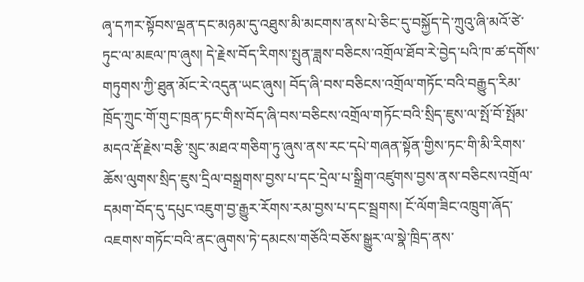ཞྭ་དཀར་སྟོབས་ལྡན་དང་མཉམ་དུ་འཐུས་མི་མངགས་ནས་པེ་ཅིང་དུ་བསྐྱོད་དེ་ཀྲུའུ་ཞི་མའོ་ཙེ་ཏུང་ལ་མཇལ་ཁ་ཞུས། དེ་རྗེས་བོད་རིགས་སྤུན་ཟླས་བཅིངས་འགྲོལ་ཐོབ་རེ་བྱེད་པའི་ཁ་ཚ་དགོས་གཏུགས་ཀྱི་ཐུན་མོང་རེ་འདུན་ཡང་ཞུས། བོད་ཞི་བས་བཅིངས་འགྲོལ་གཏོང་བའི་བརྒྱུད་རིམ་ཁྲོད་ཀྲུང་གོ་གུང་ཁྲན་ཏང་གིས་བོད་ཞི་བས་བཅིངས་འགྲོལ་གཏོང་བའི་སྲིད་ཇུས་ལ་སྤོ་བོ་སྤོམ་མདའ་རྡོ་རྗེས་བརྩི་སྲུང་མཐའ་གཅིག་ཏུ་ཞུས་ནས་རང་དཔེ་གཞན་སྟོན་གྱིས་ཏང་གི་མི་རིགས་ཆོས་ལུགས་སྲིད་ཇུས་དྲིལ་བསྒྲགས་བྱས་པ་དང་དྲེལ་པ་སྒྲིག་འཛུགས་བྱས་ནས་བཅིངས་འགྲོལ་དམག་བོད་དུ་དཔུང་འཇུག་བྱ་རྒྱུར་རོགས་རམ་བྱས་པ་དང་སྦྲགས། ངོ་ལོག་ཟིང་འཁྲུག་ཞོད་འཇགས་གཏོང་བའི་ནང་ཞུགས་ཏེ་དམངས་གཅོའི་བཅོས་སྒྱུར་ལ་སྣེ་ཁྲིད་ནས་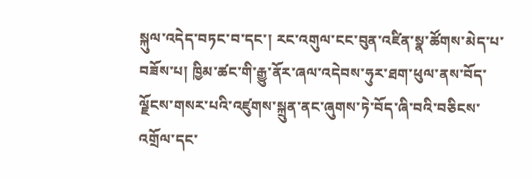སྐུལ་འདེད་བཏང་བ་དང་། རང་འགུལ་ངང་བུན་འཛིན་སྣ་ཚོགས་མེད་པ་བཟོས་པ། ཁྱིམ་ཚང་གི་རྒྱུ་ནོར་ཞལ་འདེབས་ཧུར་ཐག་ཕུལ་ནས་བོད་ལྗོངས་གསར་པའི་འཛུགས་སྐྲུན་ནང་ཞུགས་ཏེ་བོད་ཞི་བའི་བཅིངས་འགྲོལ་དང་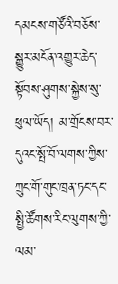དམངས་གཙོའི་བཅོས་སྒྱུར་མངོན་འགྱུར་ཆེད་སྟོབས་ཤུགས་སྐྱེས་སུ་ཕུལ་ཡོད། མ་གྲོངས་བར་དུའང་སྤོ་བོ་ལགས་ཀྱིས་ཀྲུང་གོ་གུང་ཁྲན་ཏང་དང་སྤྱི་ཚོགས་རིང་ལུགས་ཀྱི་ལམ་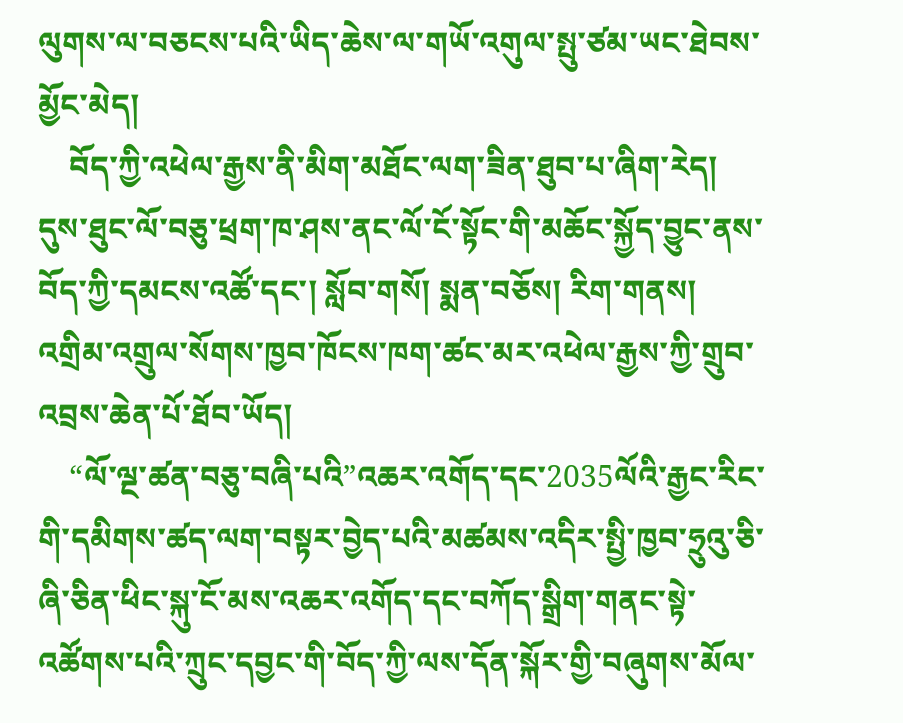ལུགས་ལ་བཅངས་པའི་ཡིད་ཆེས་ལ་གཡོ་འགུལ་སྤུ་ཙམ་ཡང་ཐེབས་མྱོང་མེད།
    བོད་ཀྱི་འཕེལ་རྒྱས་ནི་མིག་མཐོང་ལག་ཟིན་ཐུབ་པ་ཞིག་རེད། དུས་ཐུང་ལོ་བཅུ་ཕྲག་ཁ་ཤས་ནང་ལོ་ངོ་སྟོང་གི་མཆོང་སྐྱོད་བྱུང་ནས་བོད་ཀྱི་དམངས་འཚོ་དང་། སློབ་གསོ། སྨན་བཅོས། རིག་གནས། འགྲིམ་འགྲུལ་སོགས་ཁྱབ་ཁོངས་ཁག་ཚང་མར་འཕེལ་རྒྱས་ཀྱི་གྲུབ་འབྲས་ཆེན་པོ་ཐོབ་ཡོད།
    “ལོ་ལྔ་ཚན་བཅུ་བཞི་པའི”འཆར་འགོད་དང་2035ལོའི་རྒྱང་རིང་གི་དམིགས་ཚད་ལག་བསྟར་བྱེད་པའི་མཚམས་འདིར་སྤྱི་ཁྱབ་ཧྲུའུ་ཅི་ཞི་ཅིན་ཕིང་སྐུ་ངོ་མས་འཆར་འགོད་དང་བཀོད་སྒྲིག་གནང་སྟེ་འཚོགས་པའི་ཀྲུང་དབྱང་གི་བོད་ཀྱི་ལས་དོན་སྐོར་གྱི་བཞུགས་མོལ་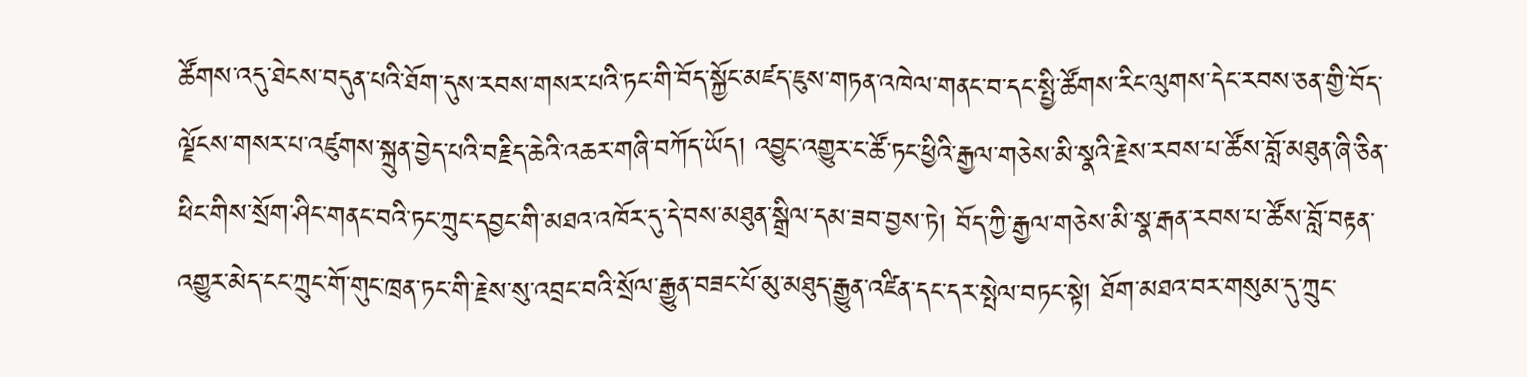ཚོགས་འདུ་ཐེངས་བདུན་པའི་ཐོག་དུས་རབས་གསར་པའི་ཏང་གི་བོད་སྐྱོང་མཛད་ཇུས་གཏན་འཁེལ་གནང་བ་དང་སྤྱི་ཚོགས་རིང་ལུགས་དེང་རབས་ཅན་གྱི་བོད་ལྗོངས་གསར་པ་འཛུགས་སྐྲུན་བྱེད་པའི་བརྗིད་ཆེའི་འཆར་གཞི་བཀོད་ཡོད། འབྱུང་འགྱུར་ང་ཚོ་ཏང་ཕྱིའི་རྒྱལ་གཅེས་མི་སྣའི་རྗེས་རབས་པ་ཚོས་བློ་མཐུན་ཞི་ཅིན་ཕིང་གིས་སྲོག་ཤིང་གནང་བའི་ཏང་ཀྲུང་དབྱང་གི་མཐའ་འཁོར་དུ་དེ་བས་མཐུན་སྒྲིལ་དམ་ཟབ་བྱས་ཏེ། བོད་ཀྱི་རྒྱལ་གཅེས་མི་སྣ་རྒན་རབས་པ་ཚོས་བློ་བརྟན་འགྱུར་མེད་ངང་ཀྲུང་གོ་གུང་ཁྲན་ཏང་གི་རྗེས་སུ་འབྲང་བའི་སྲོལ་རྒྱུན་བཟང་པོ་མུ་མཐུད་རྒྱུན་འཛིན་དང་དར་སྤེལ་བཏང་སྟེ། ཐོག་མཐའ་བར་གསུམ་དུ་ཀྲུང་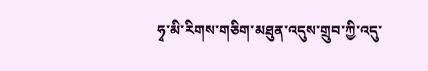ཧྭ་མི་རིགས་གཅིག་མཐུན་འདུས་གྲུབ་ཀྱི་འདུ་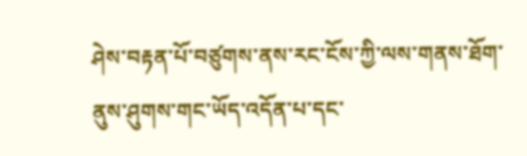ཤེས་བརྟན་པོ་བཙུགས་ནས་རང་ངོས་ཀྱི་ལས་གནས་ཐོག་ནུས་ཤུགས་གང་ཡོད་འདོན་པ་དང་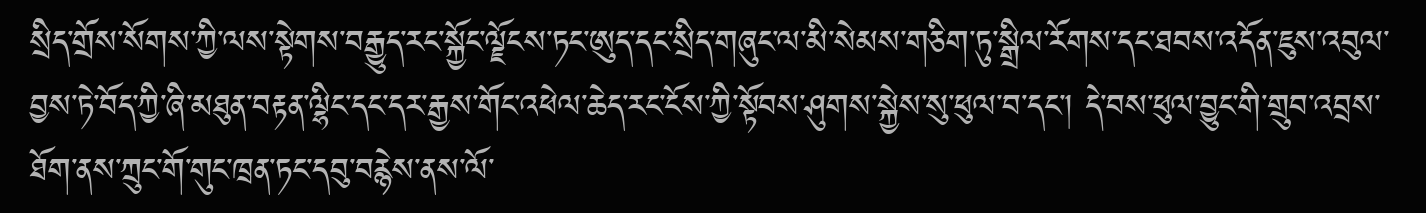སྲིད་གྲོས་སོགས་ཀྱི་ལས་སྟེགས་བརྒྱུད་རང་སྐྱོང་ལྗོངས་ཏང་ཨུད་དང་སྲིད་གཞུང་ལ་མི་སེམས་གཅིག་ཏུ་སྒྲིལ་རོགས་དང་ཐབས་འདོན་ཇུས་འབུལ་བྱས་ཏེ་བོད་ཀྱི་ཞི་མཐུན་བརྟན་ལྷིང་དང་དར་རྒྱས་གོང་འཕེལ་ཆེད་རང་ངོས་ཀྱི་སྟོབས་ཤུགས་སྐྱེས་སུ་ཕུལ་བ་དང་། དེ་བས་ཕུལ་བྱུང་གི་གྲུབ་འབྲས་ཐོག་ནས་ཀྲུང་གོ་གུང་ཁྲན་ཏང་དབུ་བརྙེས་ནས་ལོ་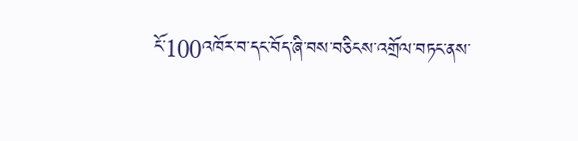ངོ་100འཁོར་བ་དང་བོད་ཞི་བས་བཅིངས་འགྲོལ་བཏང་ནས་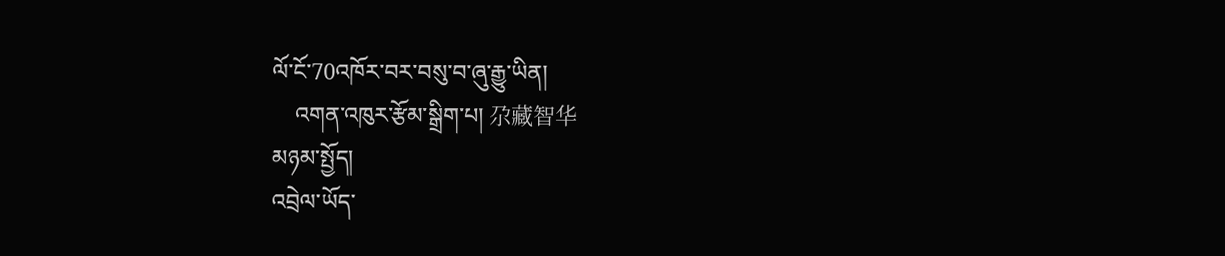ལོ་ངོ་70འཁོར་བར་བསུ་བ་ཞུ་རྒྱུ་ཡིན།
    འགན་འཁུར་རྩོམ་སྒྲིག་པ། 尕藏智华
མཉམ་སྤྱོད།
འབྲེལ་ཡོད་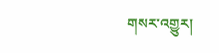གསར་འགྱུར།